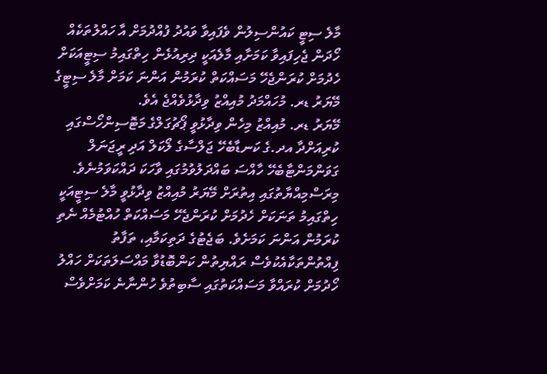މާލެ ސިޓީ ކައުންސިލުން ވެފައިވާ ވައުދު ފުއްދުމަށް އާ ހައްލުތަކެއް ހޯދަން ޖެހިފައިވާ ކަމަށާއި މާލެއަކީ ދިރިއުޅެން ހިތްގައިމު ސިޓީއަކަށް ހެދުމަށް ކުރަންޖެހޭ މަސައްކަތް ކުރަމުން އަންނަ ކަމަށް މާލެ ސިޓީގެ މޭޔަރު ޑރ. މުހައްމަދު މުއިއްޒު ވިދާޅުވެއްޖެ އެވެ.
މޭޔަރު ޑރ. މުއިއްޒު މިހެން ވިދާޅުވީ ޕޯޗުގަލްގެ މަޓޮސިންހޯސްގައި ކުރިއަށްދާ އދ.ގެ ކަނޑާބެހޭ ޖަލްސާގެ ލޯކަލް އަދި ރީޖަނަލް ގަވަންމަންޓާބެހޭ ހާއްސަ ބައްދަލުވުމުގައި ވާހަކަ ދައްކަވަމުނެވެ.
މިރަސްމިއްޔާތުގައި އިތުރަށް މޭޔަރު މުއިއްޒު ވިދާޅުވީ މާލެ ސިޓީއަކީ ހިތްގައިމު ތަނަކަށް ހެދުމަށް ކުރަންޖެހޭ މަސައްކަތް ހުއްޓުމެއް ނެތި ކުރަމުން އަންނަ ކަމަށެވެ. ބަޖެޓުގެ ދަތިކަމާއި، ތަފާތު ފިއްތުންތަކާއެކުވެސް ރައްޔިތުން ކަންބޮޑުވާ މައްސަލަތަކަށް ހައްލު ހޯދުމަށް ކުރައްވާ މަސައްކަތުގައި ސާބިތުވެ ހުންނާނެ ކަމަށްވެސް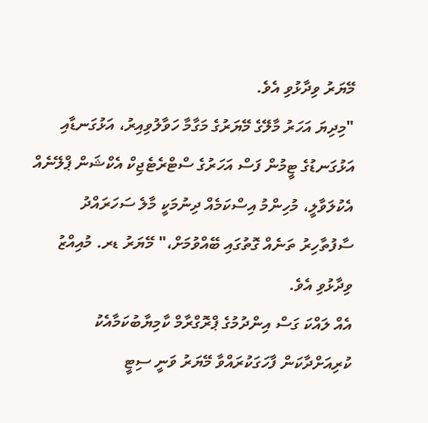މޭޔަރު ވިދާޅުވި އެވެ.
"މިދިޔަ އަހަރު މާލޭގެ މޭޔަރުގެ މަގާމާ ހަވާލުވިއިރު، އަޅުގަނޑާއި އަޅުގަނޑުގެ ޓީމުން ފަސް އަހަރުގެ ސްޓްރެޓެޖިކް އެކްޝަން ޕްލޭނެއް އެކުލަވާލީ، މުހިންމު އިސްކަމެއް ދިނުމަކީ މާލެ ސަހަރައްދު ސާފުތާހިރު ތަނެއް ގޮތުގައި ބޭއްވުމަށް،" މޭޔަރު ޑރ. މުއިއްޒު ވިދާޅުވި އެވެ.
އެއް ލައްކަ ގަސް އިންދުމުގެ ޕްރޮގްރާމް ކާމިޔާބުކަމާއެކު ކުރިއަށްދާކަން ފާހަގަކުރައްވާ މޭޔަރު ވަނީ ސިޓީ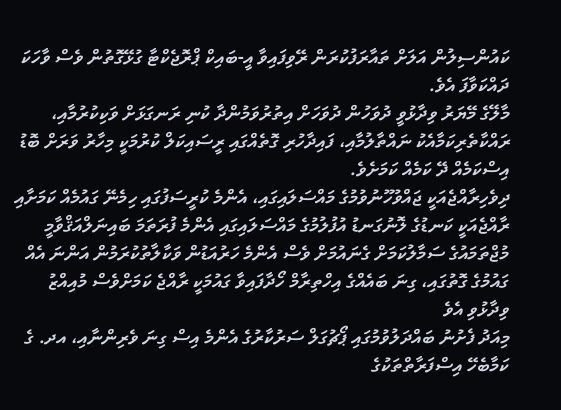ކައުންސިލުން އަލަށް ތައާރަފުކުރަން ރޭވިފައިވާ އީ-ބައިކް ޕްރޮޖެކްޓާ ގުޅޭގޮތުން ވެސް ވާހަކަ ދައްކަވާފަ އެވެ.
މާލޭގެ މޭޔަރު ވިދާޅުވީ ދުވަހުން ދުވަހަށް އިތުރުވަމުންދާ ކުނި ރަނގަޅަށް ވަކިކުރުމާއި، ރައްކާތެރިކަމާއެކު ނައްތާލުމާއި، ފައިދާހުރި ގޮތެއްގައި ރީސައިކަލް ކުރުމަކީ މިހާރު ވަރަށް ބޮޑު އިސްކަމެއް ދޭ ކަމެއް ކަމަށެވެ.
ދިވެހިރާއްޖެއަކީ ޖައްވުހޫނުވުމުގެ މައްސަލައިގައި، އެންމެ ކުރީސަފުގައި ހިމެނޭ ގައުމެއް ކަމަށާއި ރާއްޖެއަކީ ކަނޑުގެ ލޮނުގަނޑު އުފުލުމުގެ މައްސަލައިގައި އެންމެ ފުރަތަމަ ބައިނަލްއަޤްވާމީ މުޖްތަމައުގެ ސަމާލުކަމަށް ގެނައުމަށް ވެސް އެންމެ ހަރުއަޑުން ވަކާލާތުކުރަމުން އަންނަ އެއް ގައުމުގެ ގޮތުގައި، ގިނަ ބައެއްގެ އިހްތިރާމް ހޯދާފައިވާ ގައުމަކީ ރާއްޖެ ކަމަށްވެސް މުއިއްޒު ވިދާޅުވި އެވެ
މިއަދު ފެށުނު ބައްދަލުވުމުގައި ޕޯޗުގަލް ސަރުކާރުގެ އެންމެ އިސް ގިނަ ވެރިންނާއި، އދ. ގެ ކަމާބެހޭ އިސްފަރާތްތަކުގެ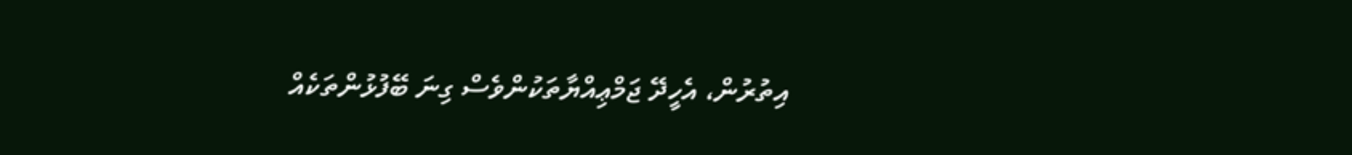އިތުރުން، އެހީދޭ ޖަމްޢިއްޔާތަކުންވެސް ގިނަ ބޭފުޅުންތަކެއް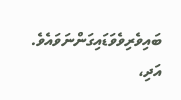ބައިވެރިވެވަޑައިގަންނަވައެވެ. އަދި،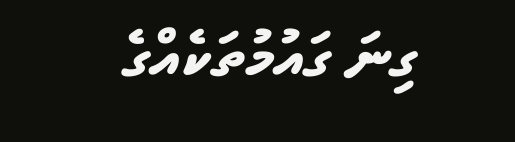ގިނަ ގައުމުތަކެއްގެ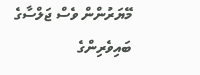މޭޔަރުންން ވެސް ޖަލްސާގެ ބައިވެރިންގެ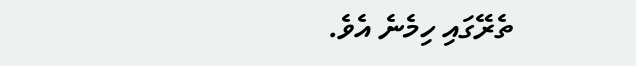ތެރޭގައި ހިމެނެ އެވެ.